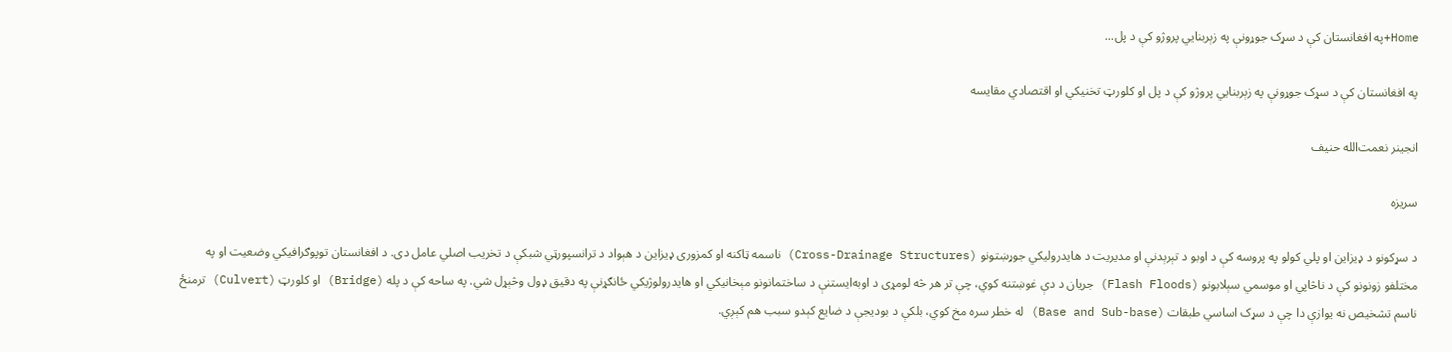Home+په افغانستان کې د سړک جوړونې په زېربنايي پروژو کې د پل...

په افغانستان کې د سړک جوړونې په زېربنايي پروژو کې د پل او کلورټ تخنیکي او اقتصادي مقایسه

انجينر نعمت‌الله حنیف

سریزه

د سړکونو د ډیزاین او پلي کولو په پروسه کې د اوبو د تېرېدنې او مدیریت د هایدرولیکي جوړښتونو (Cross-Drainage Structures) ناسمه ټاکنه او کمزوری ډیزاین د هېواد د ترانسپورټي شبکې د تخریب اصلي عامل دی. د افغانستان توپوګرافیکي وضعیت او په مختلفو زونونو کې د ناڅاپي او موسمي سېلابونو (Flash Floods) جریان د دې غوښتنه کوي، چې تر هر څه لومړی د اوبه‌ايستنې د ساختمانونو مېخانیکي او هایدرولوژیکي ځانګړنې په دقیق ډول وڅېړل شي. په ساحه کې د پله (Bridge) او کلورټ (Culvert) ترمنځ ناسم تشخیص نه یوازې دا چې د سړک اساسي طبقات (Base and Sub-base) له خطر سره مخ کوي، بلکې د بودیجې د ضایع کېدو سبب هم کېږي.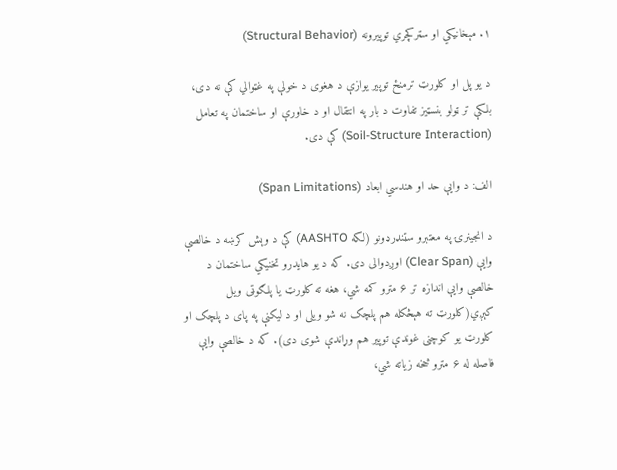۱. مېخانیکي او سټرکچري توپیرونه (Structural Behavior)

د یو پل او کلورټ ترمنځ توپیر یوازې د هغوی د خولې په غټوالي کې نه دی، بلکې تر ټولو بنسټیز تفاوت د بار په انتقال او د خاورې او ساختمان په تعامل (Soil-Structure Interaction) کې دی.

الف: د وايې حد او هندسي ابعاد (Span Limitations)

د انجینرۍ په معتبرو سټنډرډونو (لکه AASHTO) کې د وېش کرښه د خالصې وايې (Clear Span) اوږدوالی دی. که د یو هایدرو تخنیکي ساختمان د خالصې وايې اندازه تر ۶ مترو کمه شي، هغه ته کلورټ یا پلګوټی ویل کېږي(کلورټ ته هېڅکله هم پلچک نه شو ويلی او د ليکنې په پای د پلچک او کلورټ يو کوچنی غوندې توپير هم وړاندې شوی دی). که د خالصې وايې فاصله له ۶ مترو څخه زياته شي،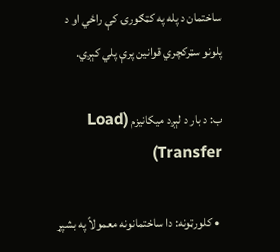ساختمان د پله په کټګورۍ کې راځي او د پلونو سټرکچري قوانین پرې پلي کېږي.

ب: د بار د لېږد میکانیزم (Load Transfer)

  • کلورټونه: دا ساختمانونه معمولاً په بشپړ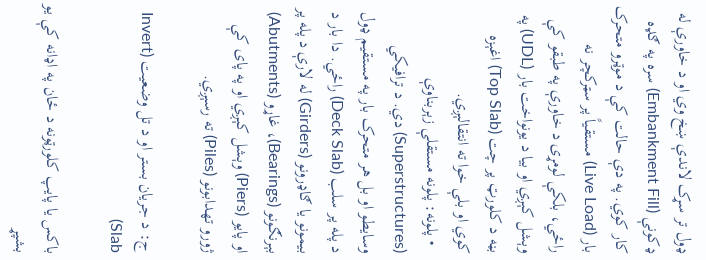ډول تر سړک لاندې ښخ وي او د خاورې له ډکونې (Embankment Fill) سره په ګډه کار کوي. په دې حالت کې د موټرو متحرک بار (Live Load) مستقیاً پر سټرکچر نه راځي، بلکې لومړی د خاورې په طبقو کې وېشل کېږي او بیا د یونواخت بار (UDL) په بڼه د کلورټ پر چت (Top Slab) اغېزه کوي او بلې خوا ته انتقالېږي.
  • پلونه: پلونه مستقلې زېربناوې (Superstructures) دي. د ترافیکي وسايطو او بل هر متحرک بار په مستقیم ډول د پله پر سلب (Deck Slab) راځي. دا بار د بیمونو یا ګاډرونو (Girders) له لارې د پله پر بېرنګونو (Bearings)، غاړو (Abutments) او پایو (Piers) وېشل کېږي او په پای کې ژورو تهدابونو (Piles) ته رسېږي.

ج: د جریان بستر او د تل وضعیت (Invert Slab)

باکس یا پایپ کلورټونه د ځان په اډانه کې یو بشپړ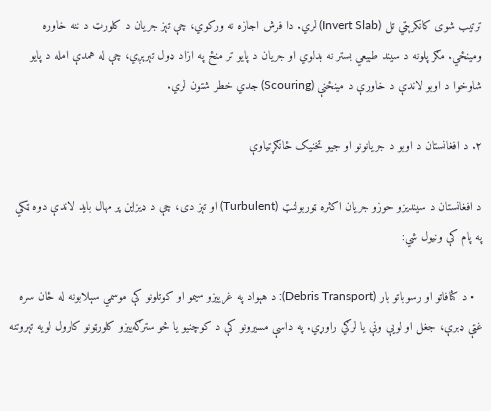ترتيب شوی کانکرېټي تل (Invert Slab) لري. دا فرش اجازه نه ورکوي، چې تېز جریان د کلورټ د ننه خاوره ومینځي. مګر پلونه د سیند طبیعي بستر نه بدلوي او جریان د پایو تر منځ په ازاد ډول تېرېږي، چې له همدې امله د پایو شاوخوا د اوبو لاندې د خاورې د مینځنې (Scouring) جدي خطر شتون لري.

۲. د افغانستان د اوبو د جریانونو او جیو تخنیک ځانګړتیاوې

د افغانستان د سیندیزو حوزو جریان اکثره ټوربولنټ (Turbulent) او تېز دی، چې د ډیزاین پر مهال باید لاندې دوه ټکي په پام کې ونیول شي:

  • د کثافاتو او رسوباتو بار (Debris Transport): د هېواد په غرییزو سیمو او کوتلونو کې موسمي سېلابونه له ځان سره غټې ډبرې، جغل او لويې ونې يا لرګي راوړي. په داسې مسیرونو کې د کوچنیو یا څو سترګه‌ييزو کلورټونو کارول لویه تېروتنه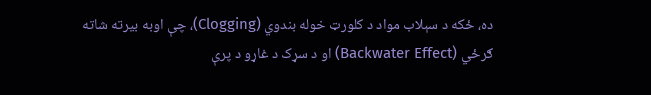ده، ځکه د سېلاب مواد د کلورټ خوله بندوي (Clogging)، چې اوبه بیرته شاته ګرځي (Backwater Effect) او د سړک د غاړو د پرې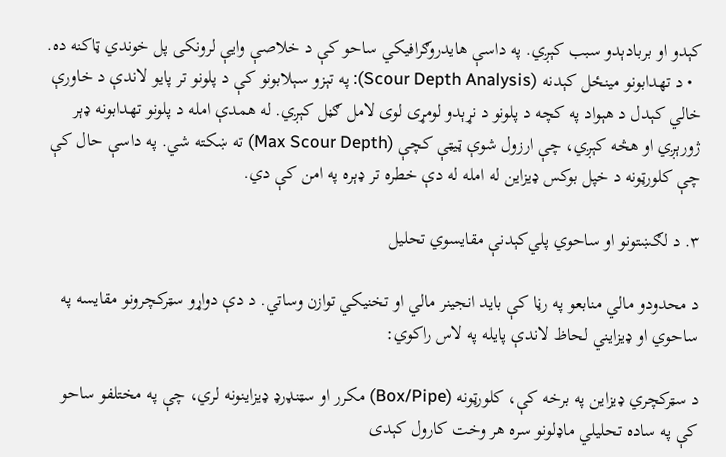کېدو او بربادېدو سبب کېږي. په داسې هایدروګرافیکي ساحو کې د خلاصې وايې لرونکی پل خوندي ټاکنه ده.
  • د تهدابونو مینځل ‌کېدنه (Scour Depth Analysis): په تېزو سېلابونو کې د پلونو تر پایو لاندې د خاورې خالي کېدل د هېواد په کچه د پلونو د نړېدو لومړی لوی لامل ګڼل کېږي. له همدې امله د پلونو تهدابونه ډېر ژورېږي او هڅه کېږي، چې ارزول شوې ټيټې کچې (Max Scour Depth) ته ښکته شي. په داسې حال کې چې کلورټونه د خپل بوکس ډیزاین له امله له دې خطره تر ډېره په امن کې دي.

۳. د لګښتونو او ساحوي پلي‌کېدنې مقایسوي تحلیل

د محدودو مالي منابعو په رڼا کې بايد انجينر مالي او تخنیکي توازن وساتي. د دې دواړو سټرکچرونو مقایسه په ساحوي او ډیزایني لحاظ لاندې پايله په لاس راکوي:

د سټرکچري ډیزاین په برخه کې، کلورټونه (Box/Pipe) مکرر او سټنډرډ ډیزاینونه لري، چې په مختلفو ساحو کې په ساده تحلیلي ماډلونو سره هر وخت کارول کېدی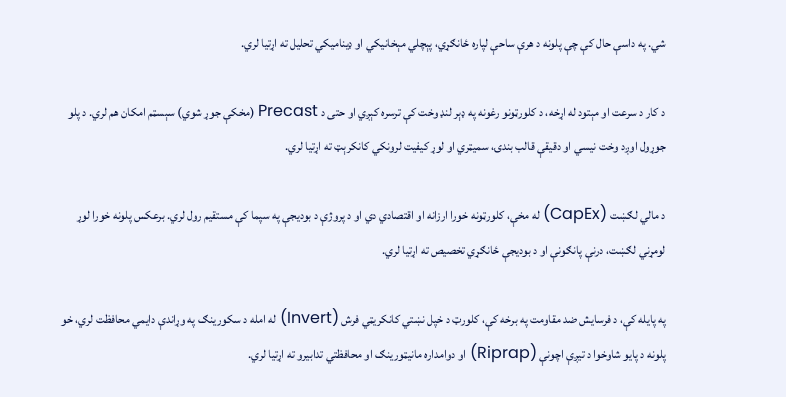شي. په داسې حال کې چې پلونه د هرې ساحې لپاره ځانګړي، پېچلي مېخانیکي او ډینامیکي تحلیل ته اړتیا لري.

د کار د سرعت او مېتود له اړخه، د کلورټونو رغونه په ډېر لنډ وخت کې ترسره کېږي او حتی د Precast (مخکې جوړ شوي) سېسټم امکان هم لري. د پلو جوړول اوږد وخت نیسي او دقیقې قالب بندۍ، سمیټري او لوړ کیفیت لرونکي کانکرېټ ته اړتیا لري.

د مالي لګښت (CapEx) له مخې، کلورټونه خورا ارزانه او اقتصادي دي او د پروژې د بودیجې په سپما کې مستقیم رول لري. برعکس پلونه خورا لوړ لومړني لګښت، درنې پانګونې او د بودیجې ځانګړي تخصیص ته اړتیا لري.

په پايله کې، د فرسایش ضد مقاومت په برخه کې، کلورټ د خپل نښتي کانکریټي فرش (Invert) له امله د سکورینګ په وړاندې دایمي محافظت لري، خو پلونه د پایو شاوخوا د تیږې اچونې (Riprap) او دوامداره مانیټورینګ او محافظتي تدابیرو ته اړتیا لري.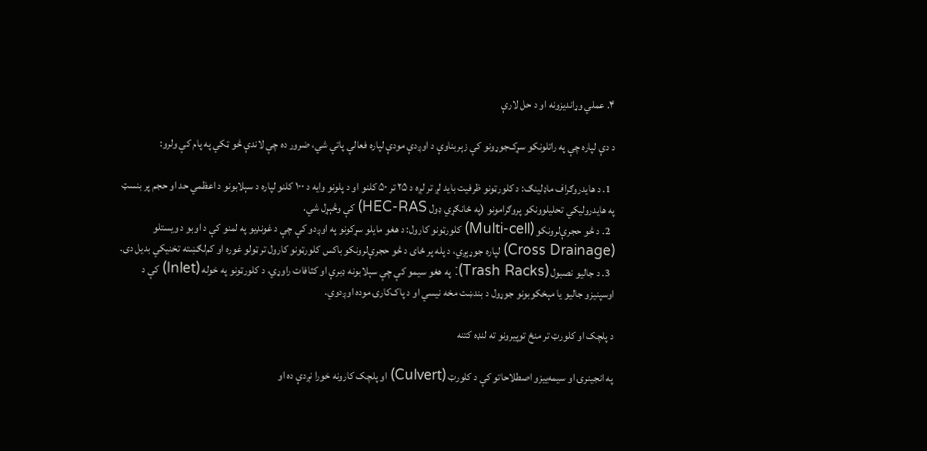۴. عملي وړاندیزونه او د حل لارې

د دې لپاره چې په راتلونکو سړک‌جوړونو کې زېربناوې د اوږدې مودې لپاره فعالې پاتې شي، ضرور ده چې لاندې څو ټکي په پام کې ولرو:

  1. د هایدروګراف ماډلینګ: د کلورټونو ظرفیت باید لږ تر لږه د ۲۵ تر ۵۰ کلنو او د پلونو وايه د ۱۰۰ کلنو لپاره د سېلابونو د اعظمي حد او حجم پر بنسټ په هایدرولیکي تحليلوونکو پروګرامونو (په ځانګړي ډول HEC-RAS) کې وڅېړل شي.
  2. د څو حجرې‌لرونکو (Multi-cell) کلورټونو کارول: د هغو مایلو سړکونو په اوږدو کې چې د غونډیو په لمنو کې د اوبو د ویستلو (Cross Drainage) لپاره جوړېږي، د پله پر ځای د څو حجرې‌لرونکو باکس کلورټونو کارول تر ټولو غوره او کم‌لګښته تخنیکي بدیل دی.
  3. د جالیو نصبول (Trash Racks): په هغو سیمو کې چې سېلابونه ډبرې او کثافات راوړي، د کلورټونو په خوله (Inlet) کې د اوسپنیزو جالیو یا مېخکوبونو جوړول د بندښت مخه نیسي او د پاک‌کارۍ موده اوږدوي.

د پلچک او کلورټ تر منځ توپيرونو ته لنډه کتنه

په انجينرۍ او سیمه‌ییزو اصطلاحاتو کې د کلورټ (Culvert) او پلچک کارونه خورا نږدې ده او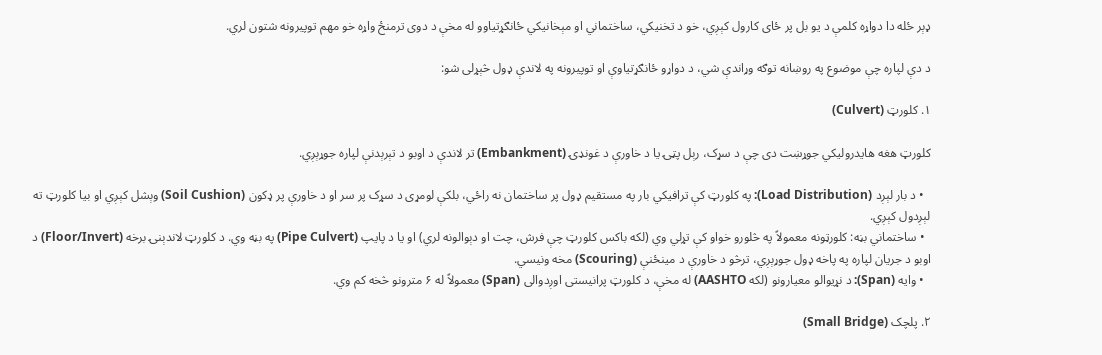ډېر ځله دا دواړه کلمې د یو بل پر ځای کارول کېږي، خو د تخنیکي، ساختماني او مېخانیکي ځانګړتياوو له مخې د دوی ترمنځ واړه خو مهم توپیرونه شتون لري.

د دې لپاره چې موضوع په روښانه توګه وړاندې شي، د دواړو ځانګړتیاوې او توپیرونه په لاندې ډول څېړلی شو:

۱. کلورټ (Culvert)

کلورټ هغه هایدرولیکي جوړښت دی چې د سړک، رېل پټۍ یا د خاورې د غونډۍ (Embankment) تر لاندې د اوبو د تېرېدنې لپاره جوړېږي.

  • د بار لېږد (Load Distribution): په کلورټ کې ترافیکي بار په مستقیم ډول پر ساختمان نه راځي، بلکې لومړی د سړک پر سر او د خاورې پر ډکون (Soil Cushion) وېشل کېږي او بیا کلورټ ته لېږدول کېږي.
  • ساختماني بڼه: کلورټونه معمولاً په څلورو خواو کې تړلي وي (لکه باکس کلورټ چې فرش، چت او دېوالونه لري) او یا د پایپ (Pipe Culvert) په بڼه وي. د کلورټ لاندېنۍ برخه (Floor/Invert) د اوبو د جریان لپاره په پاخه ډول جوړېږي، ترڅو د خاورې د مینځنې (Scouring) مخه ونیسي.
  • وايه (Span): د نړیوالو معیارونو (لکه AASHTO) له مخې، د کلورټ پرانیستی اوږدوالی (Span) معمولاً له ۶ مترونو څخه کم وي.

۲. پلچک (Small Bridge)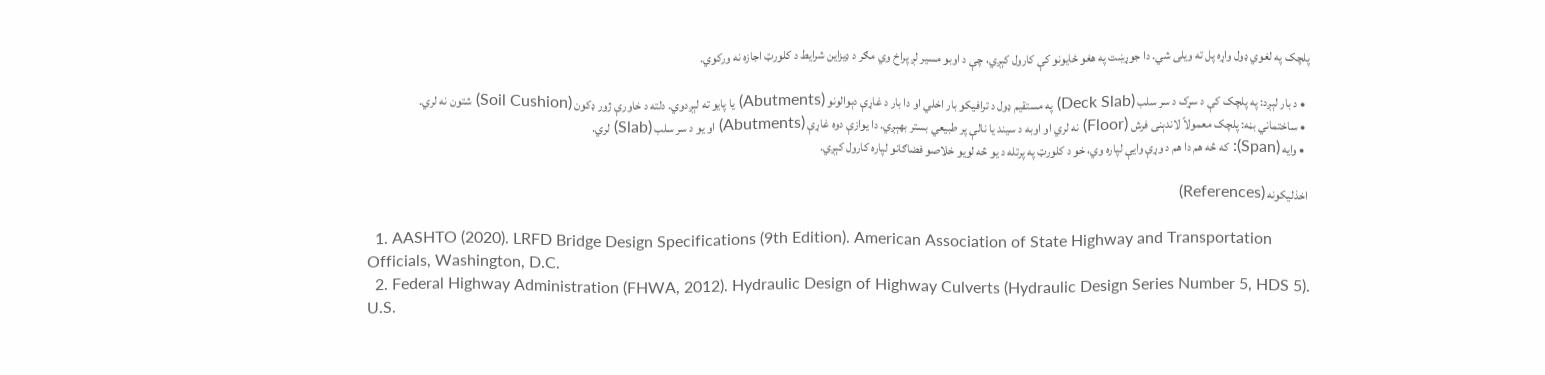پلچک په لغوي ډول واړه پل ته ويلی شي. دا جوړښت په هغو ځایونو کې کارول کېږي، چې د اوبو مسیر لږ پراخ وي مګر د ډیزاین شرایط د کلورټ اجازه نه ورکوي.

  • د بار لېږد: په پلچک کې د سړک د سر سلب (Deck Slab) په مستقیم ډول د ترافیکو بار اخلي او دا بار د غاړې دېوالونو (Abutments) یا پایو ته لېږدوي. دلته د خاورې ژور ډکون (Soil Cushion) شتون نه لري.
  • ساختماني بڼه: پلچک معمولاً لاندېنی فرش (Floor) نه لري او اوبه د سیند یا نالې پر طبیعي بستر بهېږي. دا یوازې دوه غاړې (Abutments) او یو د سر سلب (Slab) لري.
  • وايه (Span): که څه هم دا هم د وړې وايې لپاره وي، خو د کلورټ په پرتله د یو څه لویو خلاصو فضاګانو لپاره کارول کېږي.

 اخذلیکونه (References)

  1. AASHTO (2020). LRFD Bridge Design Specifications (9th Edition). American Association of State Highway and Transportation Officials, Washington, D.C.
  2. Federal Highway Administration (FHWA, 2012). Hydraulic Design of Highway Culverts (Hydraulic Design Series Number 5, HDS 5). U.S.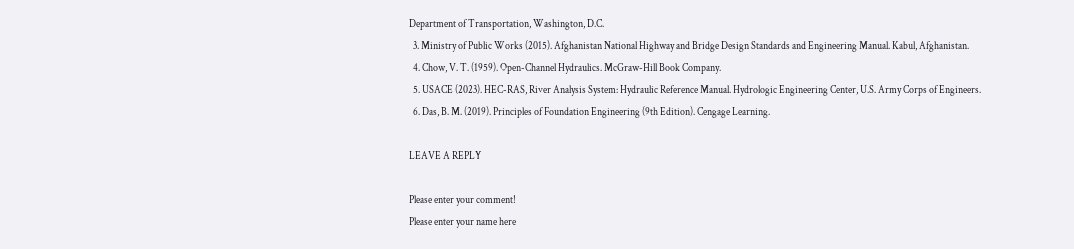Department of Transportation, Washington, D.C.
  3. Ministry of Public Works (2015). Afghanistan National Highway and Bridge Design Standards and Engineering Manual. Kabul, Afghanistan.
  4. Chow, V. T. (1959). Open-Channel Hydraulics. McGraw-Hill Book Company.
  5. USACE (2023). HEC-RAS, River Analysis System: Hydraulic Reference Manual. Hydrologic Engineering Center, U.S. Army Corps of Engineers.
  6. Das, B. M. (2019). Principles of Foundation Engineering (9th Edition). Cengage Learning.

LEAVE A REPLY

Please enter your comment!
Please enter your name here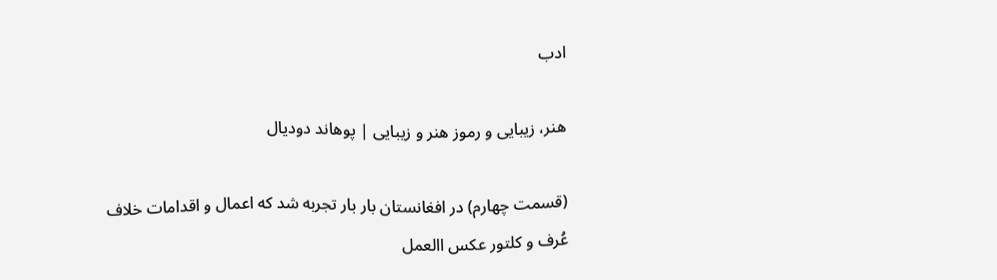ادب

هنر، زیبایی و رموز هنر و زیبایی | پوهاند دودیال

(قسمت چهارم) در افغانستان بار بار تجربه شد که اعمال و اقدامات خلاف عُرف و کلتور عکس االعمل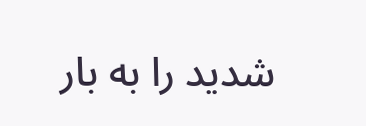شدید را به بار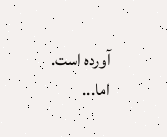آورده است. اما...